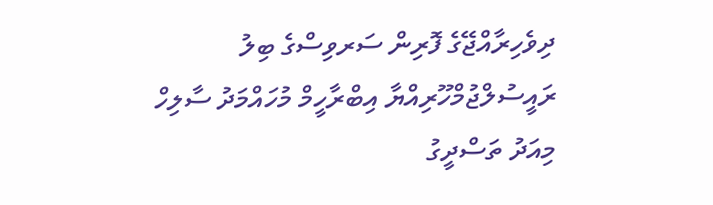ދިވެހިރާއްޖޭގެ ފޮރިން ސަރވިސްގެ ބިލު ރައީސުލްޖުމްހޫރިއްޔާ އިބްރާހީމް މުހައްމަދު ސާލިހް މިއަދު ތަސްދީގު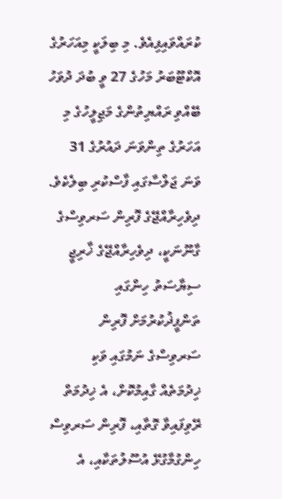ކުރައްވައިފިއެވެ. މި ބިލަކީ މިއަހަރުގެ އޮކްޓޫބަރު މަހުގެ 27 ވީ ބުދަ ދުވަހު ބޭއްވި ރައްޔިތުންގެ މަޖިލީހުގެ މި އަހަރުގެ ތިންވަނަ ދައުރުގެ 31 ވަނަ ޖަލްސާގައި ފާސްކުރި ބިލެކެވެ.
ދިވެހިރާއްޖޭގެ ފޮރިން ސަރވިސްގެ ގާނޫނަކީ، ދިވެހިރާއްޖޭގެ ޚާރިޖީ ސިޔާސަތު ހިންގައި ތަންފީޛުކުރުމަށް ފޮރިން ސަރވިސްގެ ނަމުގައި ވަކި ޚިދުމަތެއް ގާއިމުކޮށް، އެ ޚިދުމަތް ރޭވިފައިވާ ގޮތާއި، ފޮރިން ސަރވިސް ހިންގުމާގުޅޭ އުސޫލުތަކާއި، އެ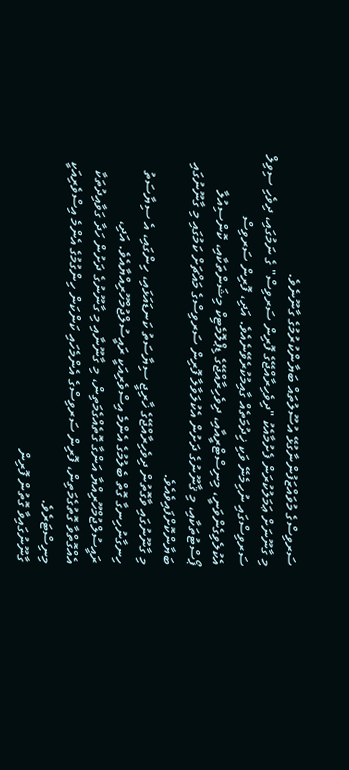ސަރވިސްގެ މުވައްޒަފުންނާގުޅޭ އުސޫލުތައް ބަޔާންކުރުމުގެ ގާނޫނެވެ.
މި ގާނޫނަށް ޢަމަލުކުރަން ފެށުމާއެކު "ދިވެހިރާއްޖޭގެ ފޮރިން ސަރވިސް" ގެ ނަމުގައި، ދިވެހި ސިވިލް ސަރވިސްގައި ނުހިމެނޭ ވަކި ޚިދުމަތެއް ގާއިމުކުރެވޭނެއެވެ. އަދި، ފޮރިން ސަރވިސް އެކުލެވިގެންވަނީ، މިނިސްޓްރީއާއި، ދިވެހިރާއްޖޭގެ ޑިޕްލޮމެޓިކް މިޝަންތަކާއި، ކޮންސިއުލާ ޕޯސްޓުތަކާއި، މި ޤާނޫނުގެ ދަށުން އެކުލަވާލާ ފޮރިން ސަރވިސްގެ މައްޗަށް ކަމުގައި މި ގާނޫނުގައި ބަޔާންކޮށްފައިވެއެވެ.
މި ގާނޫނުގައި ވާގޮތުން ދިވެހިރާއްޖޭގެ ޚާރިޖީ ސިޔާސަތު ކަނޑައަޅައި، ހިންގައި، އެ ސިޔާސަތު ހިނގާނުހިނގާ ގޮތް ބެލުމުގެ އެންމެ އިސްވެރިއަކީ ރައީސުލްޖުމްހޫރިއްޔާއެވެ. އަދި، ރައީސުލްޖުމްހޫރިއްޔާ އަންގާ ގޮތެއްގެމަތިން، މި ގާނޫނާއި މި ގާނޫނުގެ ދަށުން ހަދާ ގަވާއިދުތަކާ އެއްގޮތްވާ ގޮތުގެމަތިން، ފޮރިން ސަރވިސްގެ އެންމެހައި ކަންކަން ހިންގުމުގެ އެންމެ އިސްވެރިއަކީ މިނިސްޓަރެވެ.
ގާނޫނުގައިވާ ގޮތުން ފޮރިން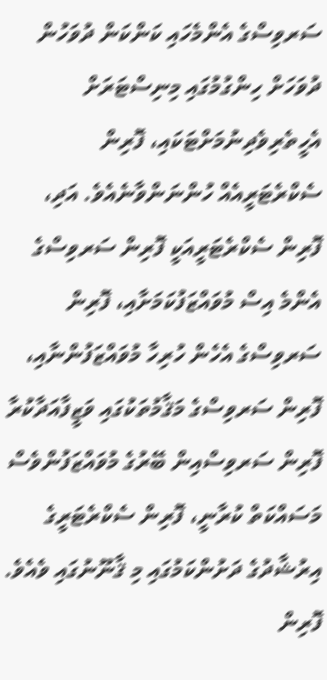ސަރވިސްގެ އެންމެހައި ކަންކަން ދުވަހުން ދުވަހަށް ހިންގުމުގައި މިނިސްޓަރަށް އެހީތެރިވެދިނުމަށްޓަކައި، ފޮރިން ސެކްރެޓަރީއެއް ހުންނަންވާނެއެވެ. އަދި، ފޮރިން ސެކްރެޓަރީއަކީ ފޮރިން ސަރވިސްގެ އެންމެ އިސް މުވައްޒަފުކަމަށާއި، ފޮރިން ސަރވިސްގެ އެހެން ހުރިހާ މުވައްޒަފުންނާއި، ފޮރިން ސަރވިސްގެ މަޤާމުތަކުގައި ވަޒީފާއަދާކުރާ ފޮރިން ސަރވިސްއިން ބޭރުގެ މުވައްޒަފުންވެސް މަސައްކަތް ކުރާނީ، ފޮރިން ސެކްރެޓަރީގެ އިރުޝާދުގެ ދަށުންކަމުގައި މި ޤާނޫނުގައި ވެއެވެ. ފޮރިން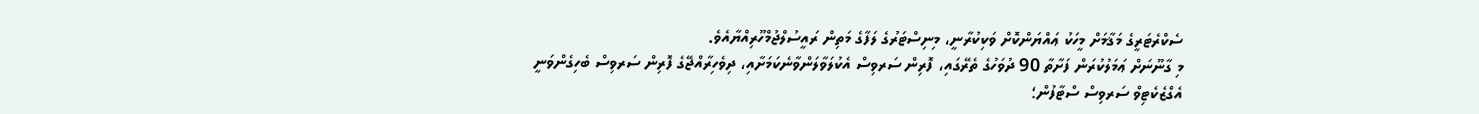ސެކްރެޓަރީގެ މަޤާމަށް މީހަކު ޢައްޔަންކޮށް ވަކިކުރާނީ، މިނިސްޓަރުގެ ލަފާގެ މަތިން ރައީސުލްޖުމްހޫރިއްޔާއެވެ.
މި ގާނޫނަށް ޢަމަލުކުރަން ފަށާތާ 90 ދުވަހުގެ ތެރޭގައި، ފޮރިން ސަރވިސް އެކުލަވާލަންވާނެކަމަށާއި، ދިވެހިރާއްޖޭގެ ފޮރިން ސަރވިސް ބެހިގެންވަނީ އެގްޒެކެޓިވް ސަރވިސް ސްޓާފުން؛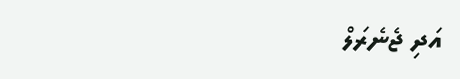އަދި ޖެނެރަލް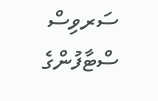ސަރވިސް ސްޓާފުންގެ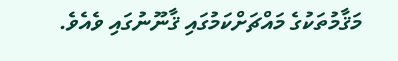މަޤާމުތަކުގެ މައްޗަށްކަމުގައި ޤާނޫނުގައި ވެއެވެ.